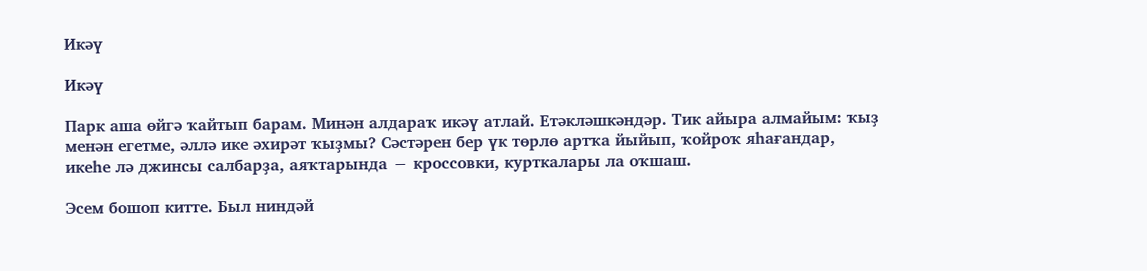Икәү

Икәү

Парк аша өйгә ҡайтып барам. Минән алдараҡ икәү атлай. Етәкләшкәндәр. Тик айыра алмайым: ҡыҙ менән егетме, әллә ике әхирәт ҡыҙмы? Сәстәрен бер үк төрлө артҡа йыйып, ҡойроҡ яһағандар, икеһе лә джинсы салбарҙа, аяҡтарында − кроссовки, курткалары ла оҡшаш.

Эсем бошоп китте. Был ниндәй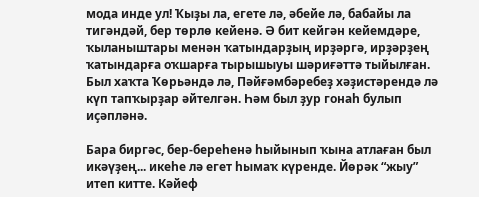мода инде ул! Ҡыҙы ла, егете лә, әбейе лә, бабайы ла тигәндәй, бер төрлө кейенә. Ә бит кейгән кейемдәре, ҡыланыштары менән ҡатындарҙың ирҙәргә, ирҙәрҙең ҡатындарға оҡшарға тырышыуы шәриғәттә тыйылған. Был хаҡта Ҡөрьәндә лә, Пәйғәмбәребеҙ хәҙистәрендә лә күп тапҡырҙар әйтелгән. Һәм был ҙур гонаһ булып иҫәпләнә.

Бара биргәс, бер-береһенә һыйынып ҡына атлаған был икәүҙең... икеһе лә егет һымаҡ күренде. Йөрәк “жыу” итеп китте. Кәйеф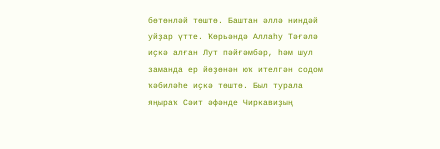бөтөнләй төштө. Баштан әллә ниндәй уйҙар үтте. Ҡөрьәндә Аллаһу Тәғәлә иҫкә алған Лут пәйғәмбәр, һәм шул заманда ер йөҙөнән юҡ ителгән содом ҡәбиләһе иҫкә төштө. Был турала яңыраҡ Сәит әфәнде Чиркавиҙың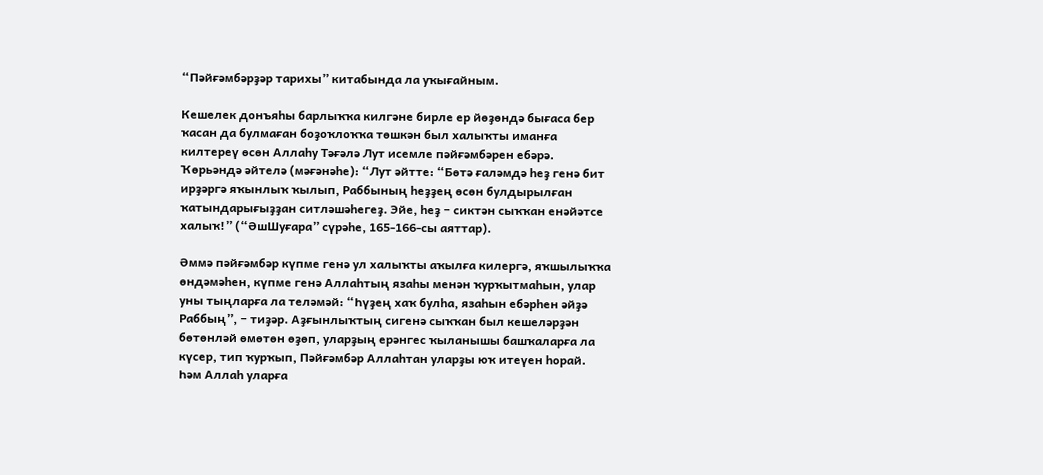“Пәйғәмбәрҙәр тарихы” китабында ла уҡығайным.

Кешелек донъяһы барлыҡҡа килгәне бирле ер йөҙөндә бығаса бер ҡасан да булмаған боҙоҡлоҡҡа төшкән был халыҡты иманға килтереү өсөн Аллаһу Тәғәлә Лут исемле пәйғәмбәрен ебәрә. Ҡөрьәндә әйтелә (мәғәнәһе): “Лут әйтте: “Бөтә ғаләмдә һеҙ генә бит ирҙәргә яҡынлыҡ ҡылып, Раббының һеҙҙең өсөн булдырылған ҡатындарығыҙҙан ситләшәһегеҙ. Эйе, һеҙ − сиктән сыҡҡан енәйәтсе халыҡ!” (“ӘшШуғара” сүрәһе, 165-166-сы аяттар).

Әммә пәйғәмбәр күпме генә ул халыҡты аҡылға килергә, яҡшылыҡҡа өндәмәһен, күпме генә Аллаһтың язаһы менән ҡурҡытмаһын, улар уны тыңларға ла теләмәй: “Һүҙең хаҡ булһа, язаһын ебәрһен әйҙә Раббың”, − тиҙәр. Аҙғынлыҡтың сигенә сыҡҡан был кешеләрҙән бөтөнләй өмөтөн өҙөп, уларҙың ерәнгес ҡыланышы башҡаларға ла күсер, тип ҡурҡып, Пәйғәмбәр Аллаһтан уларҙы юҡ итеүен һорай. Һәм Аллаһ уларға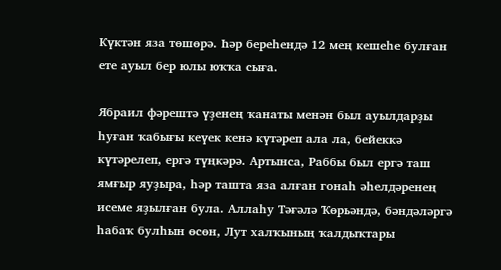Күктән яза төшөрә. Һәр береһендә 12 мең кешеһе булған ете ауыл бер юлы юҡҡа сыға.

Ябраил фәрештә үҙенең ҡанаты менән был ауылдарҙы һуған ҡабығы кеүек кенә күтәреп ала ла, бейеккә күтәрелеп, ергә түңкәрә. Артынса, Раббы был ергә таш ямғыр яуҙыра, һәр ташта яза алған гонаһ әһелдәренең исеме яҙылған була. Аллаһу Тәғәлә Ҡөрьәндә, бәндәләргә һабаҡ булһын өсөн, Лут халҡының ҡалдыҡтары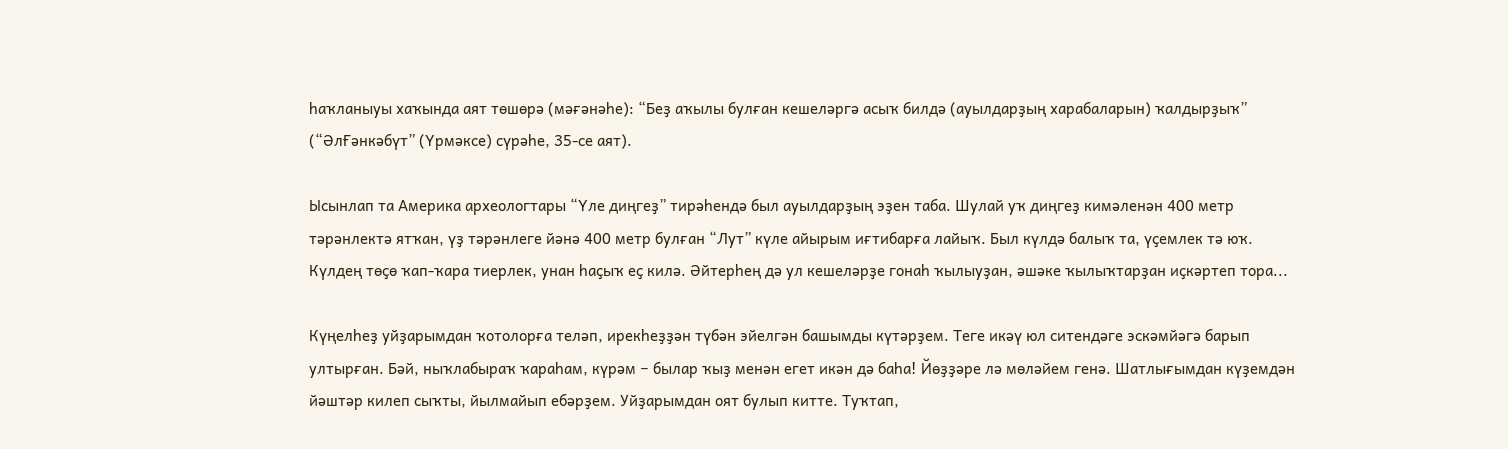һаҡланыуы хаҡында аят төшөрә (мәғәнәһе): “Беҙ аҡылы булған кешеләргә асыҡ билдә (ауылдарҙың харабаларын) ҡалдырҙыҡ” (“ӘлҒәнкәбүт” (Үрмәксе) сүрәһе, 35-се аят).

Ысынлап та Америка археологтары “Үле диңгеҙ” тирәһендә был ауылдарҙың эҙен таба. Шулай уҡ диңгеҙ кимәленән 400 метр тәрәнлектә ятҡан, үҙ тәрәнлеге йәнә 400 метр булған “Лут” күле айырым иғтибарға лайыҡ. Был күлдә балыҡ та, үҫемлек тә юҡ. Күлдең төҫө ҡап-ҡара тиерлек, унан һаҫыҡ еҫ килә. Әйтерһең дә ул кешеләрҙе гонаһ ҡылыуҙан, әшәке ҡылыҡтарҙан иҫкәртеп тора...

Күңелһеҙ уйҙарымдан ҡотолорға теләп, ирекһеҙҙән түбән эйелгән башымды күтәрҙем. Теге икәү юл ситендәге эскәмйәгә барып ултырған. Бәй, ныҡлабыраҡ ҡараһам, күрәм − былар ҡыҙ менән егет икән дә баһа! Йөҙҙәре лә мөләйем генә. Шатлығымдан күҙемдән йәштәр килеп сыҡты, йылмайып ебәрҙем. Уйҙарымдан оят булып китте. Туҡтап,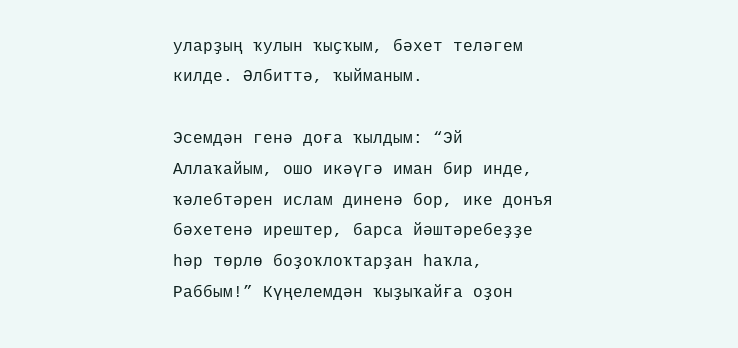уларҙың ҡулын ҡыҫҡым, бәхет теләгем килде. Әлбиттә, ҡыйманым.

Эсемдән генә доға ҡылдым: “Эй Аллаҡайым, ошо икәүгә иман бир инде, ҡәлебтәрен ислам диненә бор, ике донъя бәхетенә ирештер, барса йәштәребеҙҙе һәр төрлө боҙоҡлоҡтарҙан һаҡла, Раббым!” Күңелемдән ҡыҙыҡайға оҙон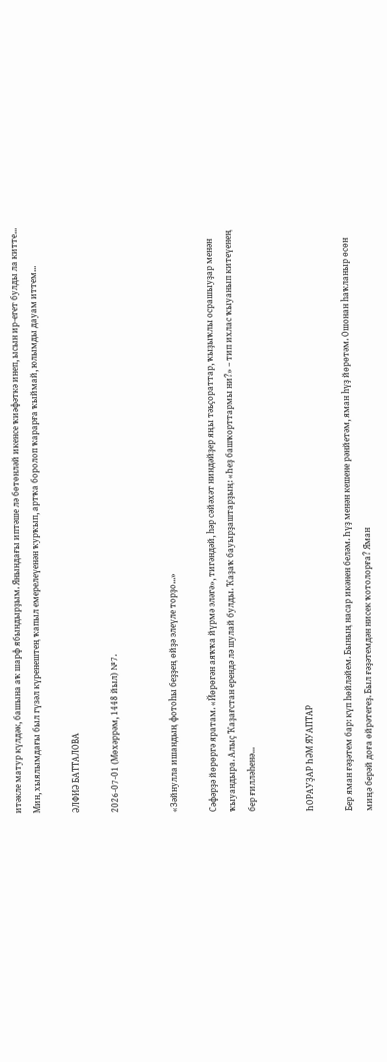итәкле матур күлдәк, башына аҡ шарф ябындырҙым. Янындағы иптәше лә бөтөнләй икенсе ҡиәфәткә инеп, ысын ир-егет булды ла китте... Мин, хыялымдағы был гүзәл күренештең ҡапыл емерелеүенән ҡурҡып, артҡа боролоп ҡарарға ҡыймай, юлымды дауам иттем...

ӘЛФИӘ БАТТАЛОВА

2026-07-01 (Мөхәррәм, 1448 йыл) №7.


«Зәйнулла ишандың фотоһы беҙҙең өйҙә элеүле торҙо...»

Сәфәрҙә йөрөргә яратам. «Йөрөгән аяҡҡа йүрмә эләгә», тигәндәй, һәр сәйәхәт ниндәйҙер яңы тәьҫораттар, ҡыҙыҡлы осрашыуҙар менән ҡыуандыра. Алыҫ Ҡаҙағстан ерендә лә шулай булды. Ҡаҙаҡ бауырҙаштарҙың: «Һеҙ башҡорттармы ни?» – тип ихлас ҡыуанып китеүенең бер ғилләһенә...


ҺОРАУҘАР ҺӘМ ЯУАПТАР

Бер яман ғәҙәтем бар: күп һөйләйем. Бының насар икәнен беләм. Һүҙ менән кешене рәнйетәм, яман һүҙ йөрөтәм. Ошонан һаҡланыр өсөн миңә берәй доға өйрәтегеҙ. Был ғәҙәтемдән нисек ҡотолорға? Яман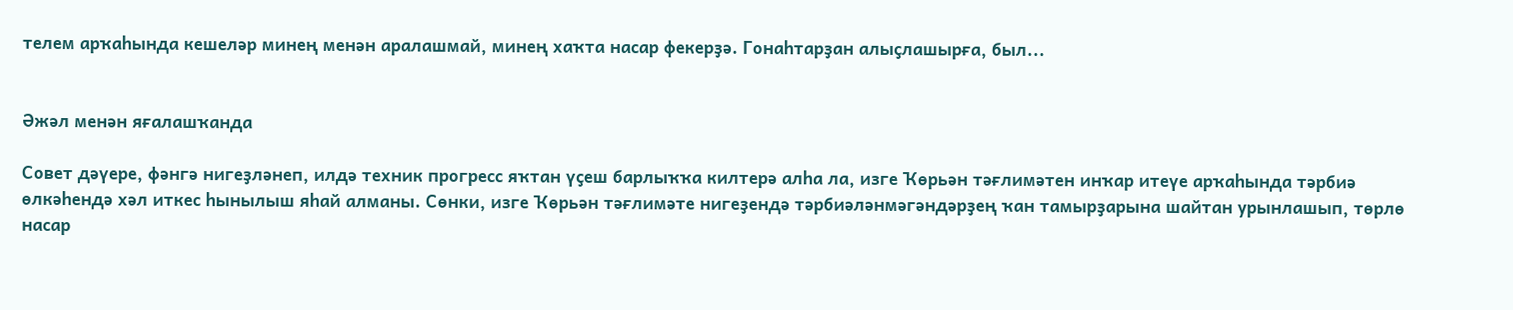телем арҡаһында кешеләр минең менән аралашмай, минең хаҡта насар фекерҙә. Гонаһтарҙан алыҫлашырға, был...


Әжәл менән яғалашҡанда

Совет дәүере, фәнгә нигеҙләнеп, илдә техник прогресс яҡтан үҫеш барлыҡҡа килтерә алһа ла, изге Ҡөрьән тәғлимәтен инҡар итеүе арҡаһында тәрбиә өлкәһендә хәл иткес һынылыш яһай алманы. Сөнки, изге Ҡөрьән тәғлимәте нигеҙендә тәрбиәләнмәгәндәрҙең ҡан тамырҙарына шайтан урынлашып, төрлө насар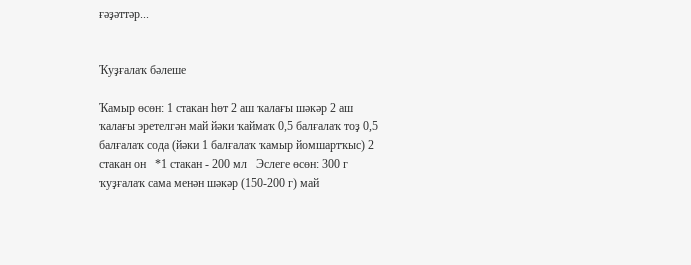ғәҙәттәр...


Ҡуҙғалаҡ бәлеше

Ҡамыр өсөн: 1 стакан һөт 2 аш ҡалағы шәкәр 2 аш ҡалағы эретелгән май йәки ҡаймаҡ 0,5 балғалаҡ тоҙ 0,5 балғалаҡ сода (йәки 1 балғалаҡ ҡамыр йомшартҡыс) 2 стакан он   *1 стакан - 200 мл   Эслеге өсөн: 300 г ҡуҙғалаҡ сама менән шәкәр (150-200 г) май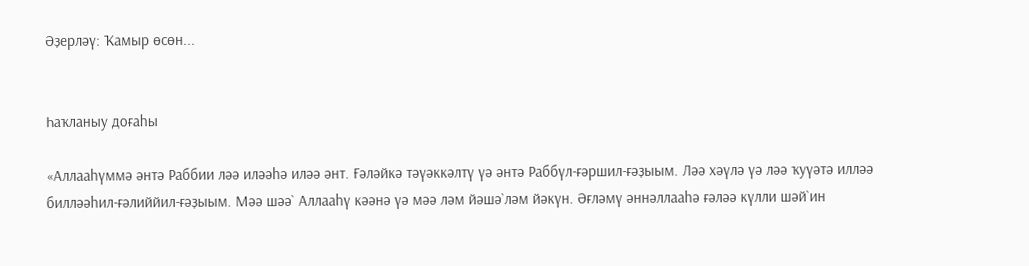Әҙерләү: Ҡамыр өсөн...


Һаҡланыу доғаһы

«Аллааһүммә әнтә Раббии ләә иләәһә иләә әнт. Ғәләйкә тәүәккәлтү үә әнтә Раббүл-ғәршил-ғәҙыым. Ләә хәүлә үә ләә ҡуүәтә илләә билләәһил-ғәлиййил-ғәҙыым. Мәә шәә` Аллааһү кәәнә үә мәә ләм йәшә`ләм йәкүн. Әғләмү әннәллааһә ғәләә күлли шәй`ин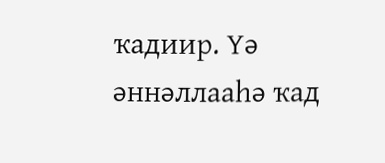ҡадиир. Үә әннәллааһә ҡад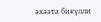әхәәта бикүлли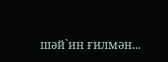шәй`ин ғилмән...